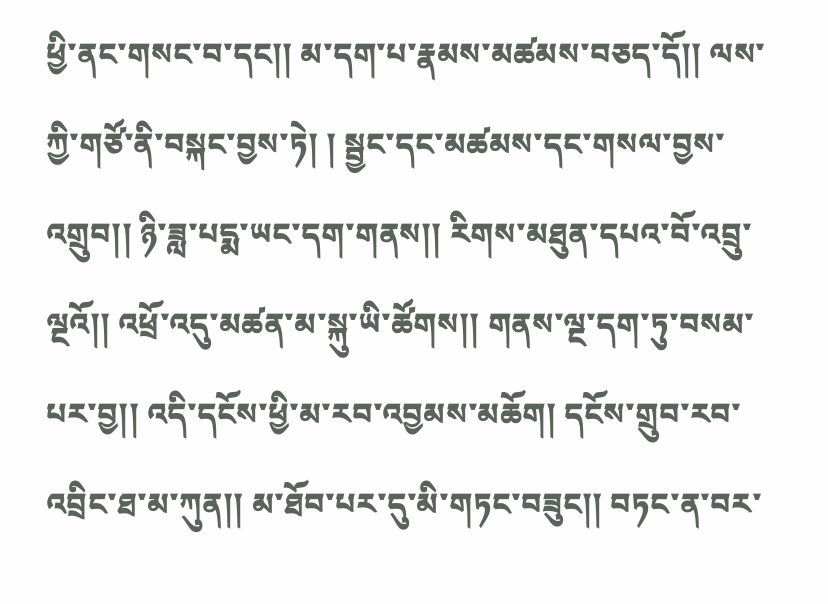ཕྱི་ནང་གསང་བ་དང།། མ་དག་པ་རྣམས་མཚམས་བཅད་དོ།། ལས་ཀྱི་གཙོ་ནི་བསྐང་བྱས་ཏེ། ། སྦྱང་དང་མཚམས་དང་གསལ་བྱས་འགྲུབ།། ཉི་ཟླ་པདྨ་ཡང་དག་གནས།། རིགས་མཐུན་དཔའ་བོ་འབྲུ་ལྔའོ།། འཕྲོ་འདུ་མཚན་མ་སྐུ་ཡི་ཚོགས།། གནས་ལྔ་དག་ཏུ་བསམ་པར་བྱ།། འདི་དངོས་ཕྱི་མ་རབ་འབྱམས་མཆོག། དངོས་གྲུབ་རབ་འབྲིང་ཐ་མ་ཀུན།། མ་ཐོབ་པར་དུ་མི་གཏང་བཟུང།། བཏང་ན་བར་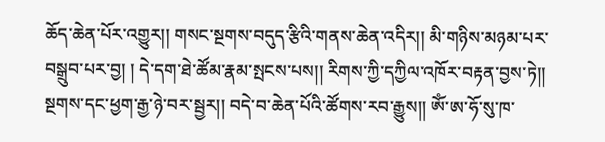ཆོད་ཆེན་པོར་འགྱུར།། གསང་སྔགས་བདུད་རྩིའི་གནས་ཆེན་འདིར།། མི་གཉིས་མཉམ་པར་བསྒྲུབ་པར་བྱ། ། དེ་དག་ཐེ་ཚོམ་རྣམ་སྤངས་པས།། རིགས་ཀྱི་དཀྱིལ་འཁོར་བརྟན་བྱས་ཏེ།། སྔགས་དང་ཕྱག་རྒྱ་ཉེ་བར་སྦྱར།། བདེ་བ་ཆེན་པོའི་ཚོགས་རབ་རྒྱུས།། ཨོཾ་ཨ་ཧོ་སུ་ཁ་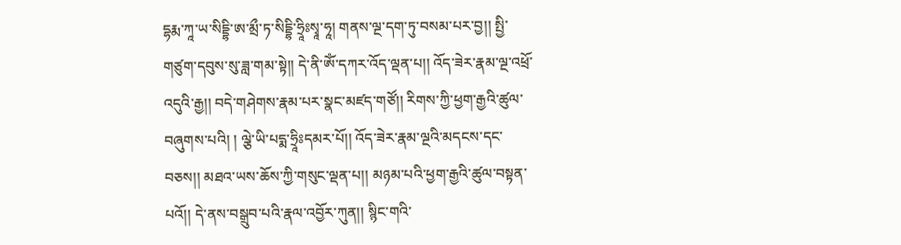དྷརྨ་ཀཱ་ཡ་སིདྡྷི་ཨ་མྲྀ་ཏ་སིདྡྷི་ཧྲཱིཿསྭཱ་ཧཱ། གནས་ལྔ་དག་ཏུ་བསམ་པར་བྱ།། སྤྱི་གཙུག་དབུས་སུ་ཟླ་གམ་སྟེ།། དེ་ནི་ཨོཾ་དཀར་འོད་ལྡན་པ།། འོད་ཟེར་རྣམ་ལྔ་འཕྲོ་འདུའི་རྒྱ།། བདེ་གཤེགས་རྣམ་པར་སྣང་མཛད་གཙོ།། རིགས་ཀྱི་ཕྱག་རྒྱའི་ཚུལ་བཞུགས་པའི། ། ལྕེ་ཡི་པདྨ་ཧྲཱིཿདམར་པོ།། འོད་ཟེར་རྣམ་ལྔའི་མདངས་དང་བཅས།། མཐའ་ཡས་ཆོས་ཀྱི་གསུང་ལྡན་པ།། མཉམ་པའི་ཕྱག་རྒྱའི་ཚུལ་བསྟན་པའོ།། དེ་ནས་བསྒྲུབ་པའི་རྣལ་འབྱོར་ཀུན།། སྙིང་གའི་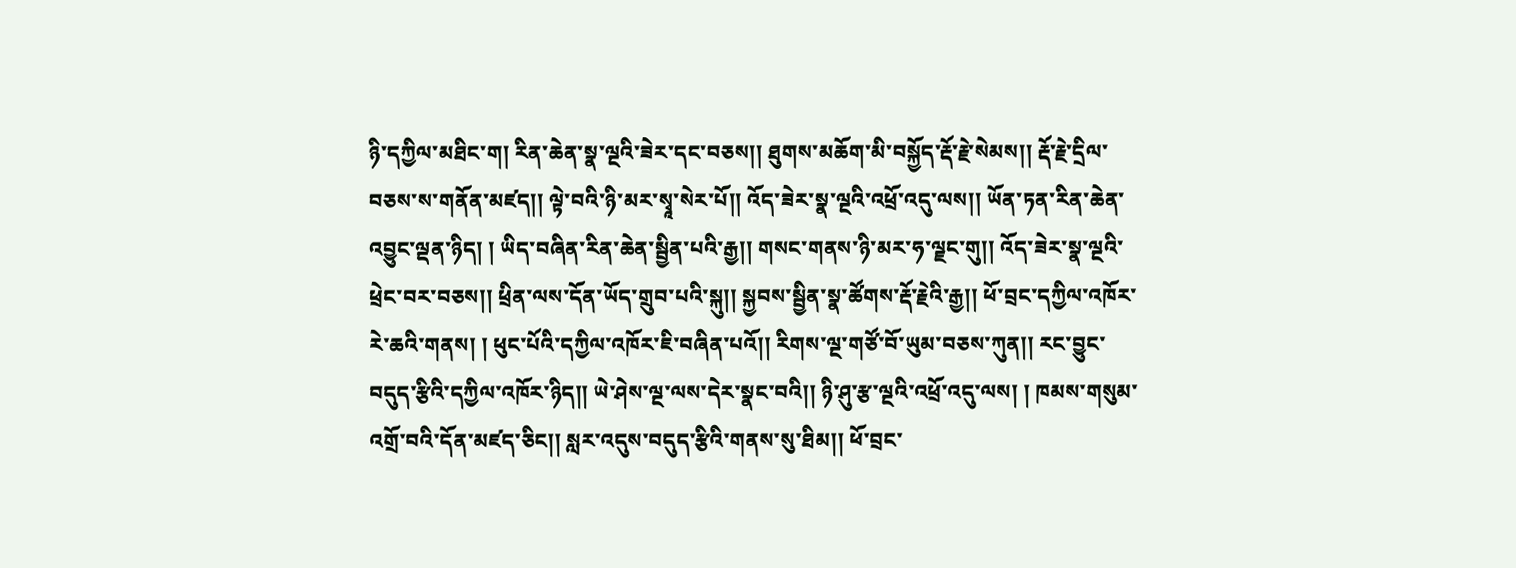ཉི་དཀྱིལ་མཐིང་ག། རིན་ཆེན་སྣ་ལྔའི་ཟེར་དང་བཅས།། ཐུགས་མཆོག་མི་བསྐྱོད་རྡོ་རྗེ་སེམས།། རྡོ་རྗེ་དྲིལ་བཅས་ས་གནོན་མཛད།། ལྟེ་བའི་ཉི་མར་སྭཱ་སེར་པོ།། འོད་ཟེར་སྣ་ལྔའི་འཕྲོ་འདུ་ལས།། ཡོན་ཏན་རིན་ཆེན་འབྱུང་ལྡན་ཉིད། ། ཡིད་བཞིན་རིན་ཆེན་སྦྱིན་པའི་རྒྱ།། གསང་གནས་ཉི་མར་ཧ་ལྗང་གུ།། འོད་ཟེར་སྣ་ལྔའི་ཕྲེང་བར་བཅས།། ཕྲིན་ལས་དོན་ཡོད་གྲུབ་པའི་སྐུ།། སྐྱབས་སྦྱིན་སྣ་ཚོགས་རྡོ་རྗེའི་རྒྱ།། ཕོ་བྲང་དཀྱིལ་འཁོར་རེ་ཆའི་གནས། ། ཕུང་པོའི་དཀྱིལ་འཁོར་ཇི་བཞིན་པའོ།། རིགས་ལྔ་གཙོ་བོ་ཡུམ་བཅས་ཀུན།། རང་བྱུང་བདུད་རྩིའི་དཀྱིལ་འཁོར་ཉིད།། ཡེ་ཤེས་ལྔ་ལས་དེར་སྣང་བའི།། ཉི་ཤུ་རྩ་ལྔའི་འཕྲོ་འདུ་ལས། ། ཁམས་གསུམ་འགྲོ་བའི་དོན་མཛད་ཅིང།། སླར་འདུས་བདུད་རྩིའི་གནས་སུ་ཐིམ།། ཕོ་བྲང་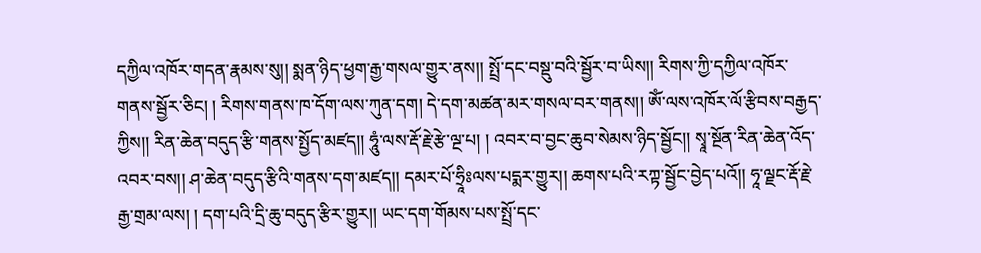དཀྱིལ་འཁོར་གདན་རྣམས་སུ།། སྨན་ཉིད་ཕྱག་རྒྱ་གསལ་གྱུར་ནས།། སྤྲོ་དང་བསྡུ་བའི་སྦྱོར་བ་ཡིས།། རིགས་ཀྱི་དཀྱིལ་འཁོར་གནས་སྦྱོར་ཅིང། ། རིགས་གནས་ཁ་དོག་ལས་ཀུན་དག། དེ་དག་མཚན་མར་གསལ་བར་གནས།། ཨོཾ་ལས་འཁོར་ལོ་རྩིབས་བརྒྱད་ཀྱིས།། རིན་ཆེན་བདུད་རྩི་གནས་སྤྱོད་མཛད།། ཧཱུཾ་ལས་རྡོ་རྗེ་རྩེ་ལྔ་པ། ། འབར་བ་བྱང་ཆུབ་སེམས་ཉིད་སྦྱོང།། སྭཱ་སྔོན་རིན་ཆེན་འོད་འབར་བས།། ཤ་ཆེན་བདུད་རྩིའི་གནས་དག་མཛད།། དམར་པོ་ཧྲཱིཿལས་པདྨར་གྱུར།། ཆགས་པའི་རཀྟ་སྦྱོང་བྱེད་པའོ།། ཧཱ་ལྗང་རྡོ་རྗེ་རྒྱ་གྲམ་ལས། ། དག་པའི་དྲི་ཆུ་བདུད་རྩིར་གྱུར།། ཡང་དག་གོམས་པས་སྤྲོ་དང་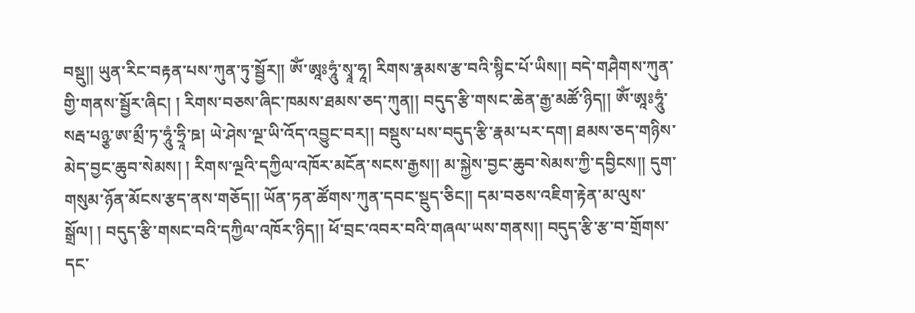བསྡུ།། ཡུན་རིང་བརྟན་པས་ཀུན་ཏུ་སྦྱོར།། ཨོཾ་ཨཱཿཧཱུཾ་སྭཱ་ཧཱ། རིགས་རྣམས་རྩ་བའི་སྙིང་པོ་ཡིས།། བདེ་གཤཻགས་ཀུན་གྱི་གནས་སྦྱོར་ཞིང། ། རིགས་བཅས་ཞིང་ཁམས་ཐམས་ཅད་ཀུན།། བདུད་རྩི་གསང་ཆེན་རྒྱ་མཚོ་ཉིད།། ཨོཾ་ཨཱཿཧཱུཾ་སརྦ་པཉྩ་ཨ་མྲྀ་ཏ་ཧཱུཾ་ཧྲཱི་ཋ། ཡེ་ཤེས་ལྔ་ཡི་འོད་འབྱུང་བར།། བསྡུས་པས་བདུད་རྩི་རྣམ་པར་དག། ཐམས་ཅད་གཉིས་མེད་བྱང་ཆུབ་སེམས། ། རིགས་ལྔའི་དཀྱིལ་འཁོར་མངོན་སངས་རྒྱས།། མ་སྐྱེས་བྱང་ཆུབ་སེམས་ཀྱི་དབྱིངས།། དུག་གསུམ་ཉོན་མོངས་རྩད་ནས་གཅོད།། ཡོན་ཏན་ཚོགས་ཀུན་དབང་སྡུད་ཅིང།། དམ་བཅས་འཇིག་རྟེན་མ་ལུས་སྒྲོལ། ། བདུད་རྩི་གསང་བའི་དཀྱིལ་འཁོར་ཉིད།། ཕོ་བྲང་འབར་བའི་གཞལ་ཡས་གནས།། བདུད་རྩི་རྩ་བ་གྲོགས་དང་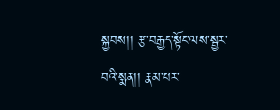སྐྱབས།། རྩ་བརྒྱད་སྟོང་ལས་སྦྱར་བའི་སྨན།། རྣམ་པར་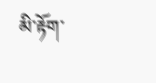མི་རྟོག་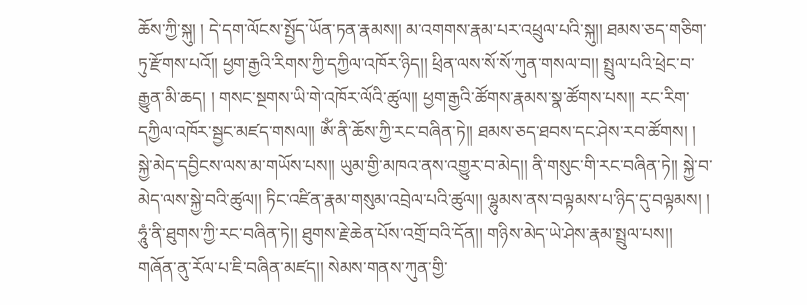ཆོས་ཀྱི་སྐུ། ། དེ་དག་ལོངས་སྤྱོད་ཡོན་ཏན་རྣམས།། མ་འགགས་རྣམ་པར་འཕྲུལ་པའི་སྐུ།། ཐམས་ཅད་གཅིག་ཏུ་རྫོགས་པའོ།། ཕྱག་རྒྱའི་རིགས་ཀྱི་དཀྱིལ་འཁོར་ཉིད།། ཕྲིན་ལས་སོ་སོ་ཀུན་གསལ་བ།། སྤྲུལ་པའི་ཕྲེང་བ་རྒྱུན་མི་ཆད། ། གསང་སྔགས་ཡི་གེ་འཁོར་ལོའི་ཚུལ།། ཕྱག་རྒྱའི་ཚོགས་རྣམས་སྣ་ཚོགས་པས།། རང་རིག་དཀྱིལ་འཁོར་སྦྱང་མཛད་གསལ།། ཨོཾ་ནི་ཆོས་ཀྱི་རང་བཞིན་ཏེ།། ཐམས་ཅད་ཐབས་དང་ཤེས་རབ་ཚོགས། ། སྐྱེ་མེད་དབྱིངས་ལས་མ་གཡོས་པས།། ཡུམ་གྱི་མཁའ་ནས་འགྱུར་བ་མེད།། ནི་གསུང་གི་རང་བཞིན་ཏེ།། སྐྱེ་བ་མེད་ལས་སྐྱེ་བའི་ཚུལ།། ཏིང་འཛིན་རྣམ་གསུམ་འབྲེལ་པའི་ཚུལ།། ལྷུམས་ནས་བལྟམས་པ་ཉིད་དུ་བལྟམས། ། ཧཱུཾ་ནི་ཐུགས་ཀྱི་རང་བཞིན་ཏེ།། ཐུགས་རྗེ་ཆེན་པོས་འགྲོ་བའི་དོན།། གཉིས་མེད་ཡེ་ཤེས་རྣམ་སྤྲུལ་པས།། གཞོན་ནུ་རོལ་པ་ཇི་བཞིན་མཛད།། སེམས་གནས་ཀུན་གྱི་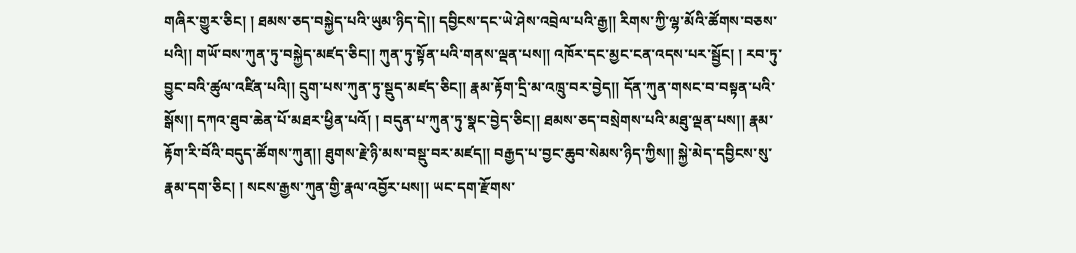གཞིར་གྱུར་ཅིང། ། ཐམས་ཅད་བསྐྱེད་པའི་ཡུམ་ཉིད་དེ།། དབྱིངས་དང་ཡེ་ཤེས་འབྲེལ་པའི་རྒྱ།། རིགས་ཀྱི་ལྷ་མོའི་ཚོགས་བཅས་པའི།། གཡོ་བས་ཀུན་ཏུ་བསྐྱེད་མཛད་ཅིང།། ཀུན་ཏུ་སྟོན་པའི་གནས་ལྡན་པས།། འཁོར་དང་མྱང་ངན་འདས་པར་སྦྱོང། ། རབ་ཏུ་བྱུང་བའི་ཚུལ་འཛིན་པའི།། དྲུག་པས་ཀུན་ཏུ་སྡུད་མཛད་ཅིང།། རྣམ་རྟོག་དྲི་མ་འཁྲུ་བར་བྱེད།། དོན་ཀུན་གསང་བ་བསྟན་པའི་སྒོས།། དཀའ་ཐུབ་ཆེན་པོ་མཐར་ཕྱིན་པའོ། ། བདུན་པ་ཀུན་ཏུ་སྣང་བྱེད་ཅིང།། ཐམས་ཅད་བསྲེགས་པའི་མཐུ་ལྡན་པས།། རྣམ་རྟོག་རི་བོའི་བདུད་ཚོགས་ཀུན།། ཐུགས་རྗེ་ཉི་མས་བསྡུ་བར་མཛད།། བརྒྱད་པ་བྱང་ཆུབ་སེམས་ཉིད་ཀྱིས།། སྐྱེ་མེད་དབྱིངས་སུ་རྣམ་དག་ཅིང། ། སངས་རྒྱས་ཀུན་གྱི་རྣལ་འབྱོར་པས།། ཡང་དག་རྫོགས་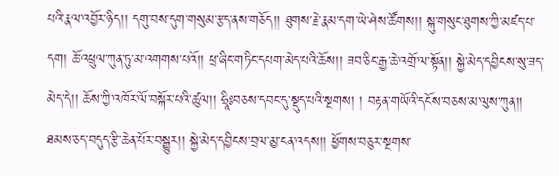པའི་རྣལ་འབྱོར་ཉིད།། དགུ་བས་དུག་གསུམ་རྩད་ནས་གཅོད།། ཐུགས་རྗེ་རྣམ་དག་ཡེ་ཤེས་ཚོགས།། སྐུ་གསུང་ཐུགས་ཀྱི་མཛད་པ་དག། ཆོ་འཕྲུལ་ཀུན་ཏུ་མ་འགགས་པའོ།། ཕྲ་ཞིང་གཏིང་དཔག་མེད་པའི་ཆོས།། ཟབ་ཅིང་རྒྱ་ཆེ་འགྲོ་ལ་སྟོན།། སྐྱེ་མེད་དབྱིངས་སུ་ཟད་མེད་དེ།། ཆོས་ཀྱི་འཁོར་ལོ་བསྐོར་པའི་ཚུལ།། ཧྲཱིཿབཅས་དབང་དུ་སྡུད་པའི་སྔགས། ། བརྟན་གཡོའི་དངོས་བཅས་མ་ལུས་ཀུན།། ཐམས་ཅད་བདུད་རྩི་ཆེན་པོར་བསྒྱུར།། སྐྱེ་མེད་དབྱིངས་བྲལ་མྱ་ངན་འདས།། ཕྱོགས་བཅུར་སྔགས་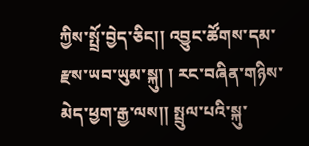ཀྱིས་སྤྲོ་བྱེད་ཅིང།། འབྱུང་ཚོགས་དམ་རྫས་ཡབ་ཡུམ་སྐུ། ། རང་བཞིན་གཉིས་མེད་ཕྱག་རྒྱ་ལས།། སྤྲུལ་པའི་སྐུ་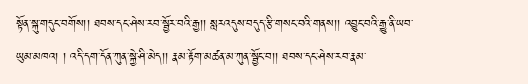སྟོན་སྐུ་གདུང་བགོས།། ཐབས་དང་ཤེས་རབ་སྦྱོར་བའི་རྒྱ།། སླརའདུས་བདུད་རྩི་གསང་བའི་གནས།། འབྱུང་བའི་རྒྱུ་ནི་ཡབ་ཡུམ་མཁའ། ། འདི་དག་དོན་ཀུན་སྐྱེ་ཤི་མེད།། རྣམ་རྟོག་མཚན་མ་ཀུན་སྦྱོང་བ།། ཐབས་དང་ཤེས་རབ་རྣམ་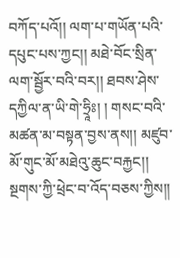བཀོད་པའོ།། ལག་པ་གཡོན་པའི་དཔུང་པས་ཀྱང།། མཐེ་བོང་སྲིན་ལག་སྦྱོར་བའི་བར།། ཐབས་ཤེས་དཀྱིལ་ན་ཡི་གེ་ཧྲཱིཿ། ། གསང་བའི་མཚན་མ་བསྟན་བྱས་ནས།། མཛུབ་མོ་གུང་མོ་མཐེའུ་ཆུང་བརྐྱང།། སྔགས་ཀྱི་ཕྲེང་བ་འོད་བཅས་ཀྱིས།།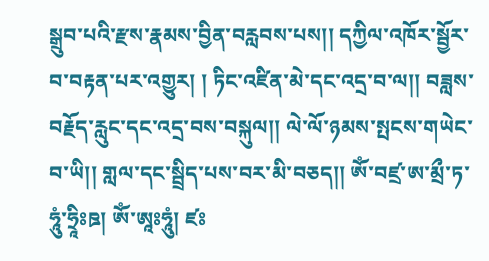སྒྲུབ་པའི་རྫས་རྣམས་བྱིན་བརླབས་པས།། དཀྱིལ་འཁོར་སྦྱོར་བ་བརྟན་པར་འགྱུར། ། ཏིང་འཛིན་མེ་དང་འདྲ་བ་ལ།། བཟླས་བརྗོད་རླུང་དང་འདྲ་བས་བསྐུལ།། ལེ་ལོ་ཉམས་སྤངས་གཡེང་བ་ཡི།། གླལ་དང་སྦྲིད་པས་བར་མི་བཅད།། ཨོཾ་བཛྲ་ཨ་མྲྀ་ཏ་ཧཱུཾ་ཧྲཱིཿཋ། ཨོཾ་ཨཱཿཧཱུཾ། ཛཿ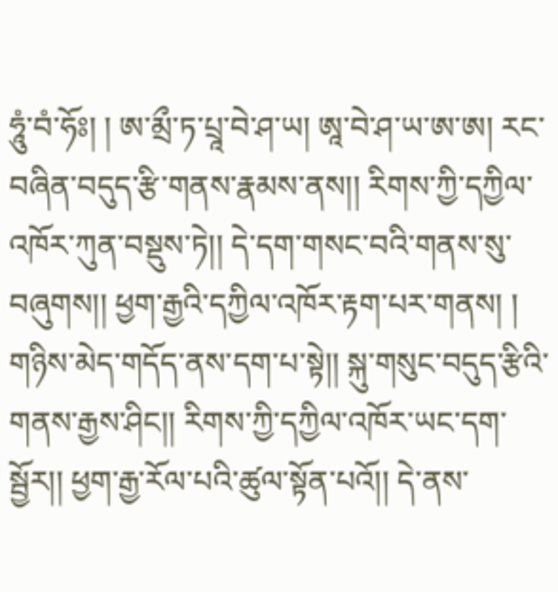ཧཱུཾ་བཾ་ཧོཿ། ། ཨ་མྲྀ་ཏ་པྲཱ་བེ་ཤ་ཡ། ཨཱ་བེ་ཤ་ཡ་ཨ་ཨ། རང་བཞིན་བདུད་རྩི་གནས་རྣམས་ནས།། རིགས་ཀྱི་དཀྱིལ་འཁོར་ཀུན་བསྡུས་ཏེ།། དེ་དག་གསང་བའི་གནས་སུ་བཞུགས།། ཕྱག་རྒྱའི་དཀྱིལ་འཁོར་རྟག་པར་གནས། ། གཉིས་མེད་གདོད་ནས་དག་པ་སྟེ།། སྐུ་གསུང་བདུད་རྩིའི་གནས་རྒྱས་ཤིང།། རིགས་ཀྱི་དཀྱིལ་འཁོར་ཡང་དག་སྦྱོར།། ཕྱག་རྒྱ་རོལ་པའི་ཚུལ་སྟོན་པའོ།། དེ་ནས་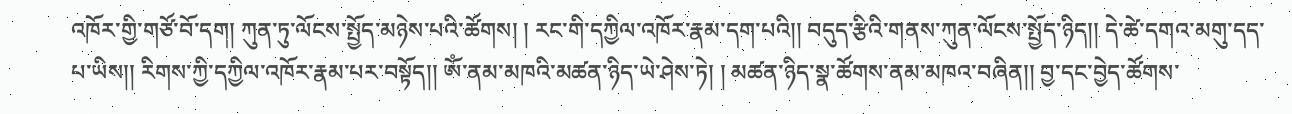འཁོར་གྱི་གཙོ་བོ་དག། ཀུན་ཏུ་ལོངས་སྤྱོད་མཉེས་པའི་ཚོགས། ། རང་གི་དཀྱིལ་འཁོར་རྣམ་དག་པའི།། བདུད་རྩིའི་གནས་ཀུན་ལོངས་སྤྱོད་ཉིད།། དེ་ཚེ་དགའ་མགུ་དད་པ་ཡིས།། རིགས་ཀྱི་དཀྱིལ་འཁོར་རྣམ་པར་བསྟོད།། ཨོཾ་ནམ་མཁའི་མཚན་ཉིད་ཡེ་ཤེས་ཏེ། ། མཚན་ཉིད་སྣ་ཚོགས་ནམ་མཁའ་བཞིན།། བྱ་དང་བྱེད་ཚོགས་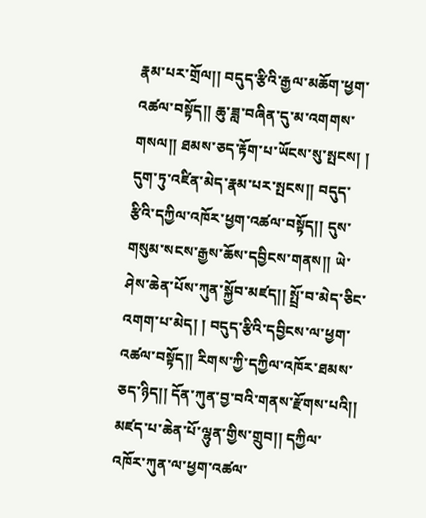རྣམ་པར་གྲོལ།། བདུད་རྩིའི་རྒྱལ་མཆོག་ཕྱག་འཚལ་བསྟོད།། ཆུ་ཟླ་བཞིན་དུ་མ་འགགས་གསལ།། ཐམས་ཅད་རྟོག་པ་ཡོངས་སུ་སྤངས། ། དུག་ཏུ་འཛིན་མེད་རྣམ་པར་སྤངས།། བདུད་རྩིའི་དཀྱིལ་འཁོར་ཕྱག་འཚལ་བསྟོད།། དུས་གསུམ་སངས་རྒྱས་ཆོས་དབྱིངས་གནས།། ཡེ་ཤེས་ཆེན་པོས་ཀུན་སྐྱོབ་མཛད།། སྤྲོ་བ་མེད་ཅིང་འགག་པ་མེད། ། བདུད་རྩིའི་དབྱིངས་ལ་ཕྱག་འཚལ་བསྟོད།། རིགས་ཀྱི་དཀྱིལ་འཁོར་ཐམས་ཅད་ཉིད།། དོན་ཀུན་བྱ་བའི་གནས་རྫོགས་པའི།། མཛད་པ་ཆེན་པོ་ལྷུན་གྱིས་གྲུབ།། དཀྱིལ་འཁོར་ཀུན་ལ་ཕྱག་འཚལ་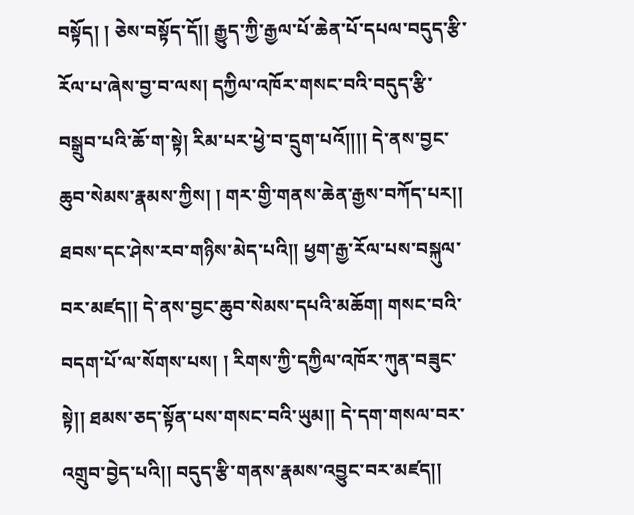བསྟོད། ། ཅེས་བསྟོད་དོ།། རྒྱུད་ཀྱི་རྒྱལ་པོ་ཆེན་པོ་དཔལ་བདུད་རྩི་རོལ་པ་ཞེས་བྱ་བ་ལས། དཀྱིལ་འཁོར་གསང་བའི་བདུད་རྩི་བསྒྲུབ་པའི་ཆོ་ག་སྟེ། རིམ་པར་ཕྱེ་བ་དྲུག་པའོ།།།། དེ་ནས་བྱང་ཆུབ་སེམས་རྣམས་ཀྱིས། ། གར་གྱི་གནས་ཆེན་རྒྱས་བཀོད་པར།། ཐབས་དང་ཤེས་རབ་གཉིས་མེད་པའི།། ཕྱག་རྒྱ་རོལ་པས་བསྐུལ་བར་མཛད།། དེ་ནས་བྱང་ཆུབ་སེམས་དཔའི་མཆོག། གསང་བའི་བདག་པོ་ལ་སོགས་པས། ། རིགས་ཀྱི་དཀྱིལ་འཁོར་ཀུན་བཟུང་སྟེ།། ཐམས་ཅད་སྟོན་པས་གསང་བའི་ཡུམ།། དེ་དག་གསལ་བར་འགྲུབ་བྱེད་པའི།། བདུད་རྩི་གནས་རྣམས་འབྱུང་བར་མཛད།།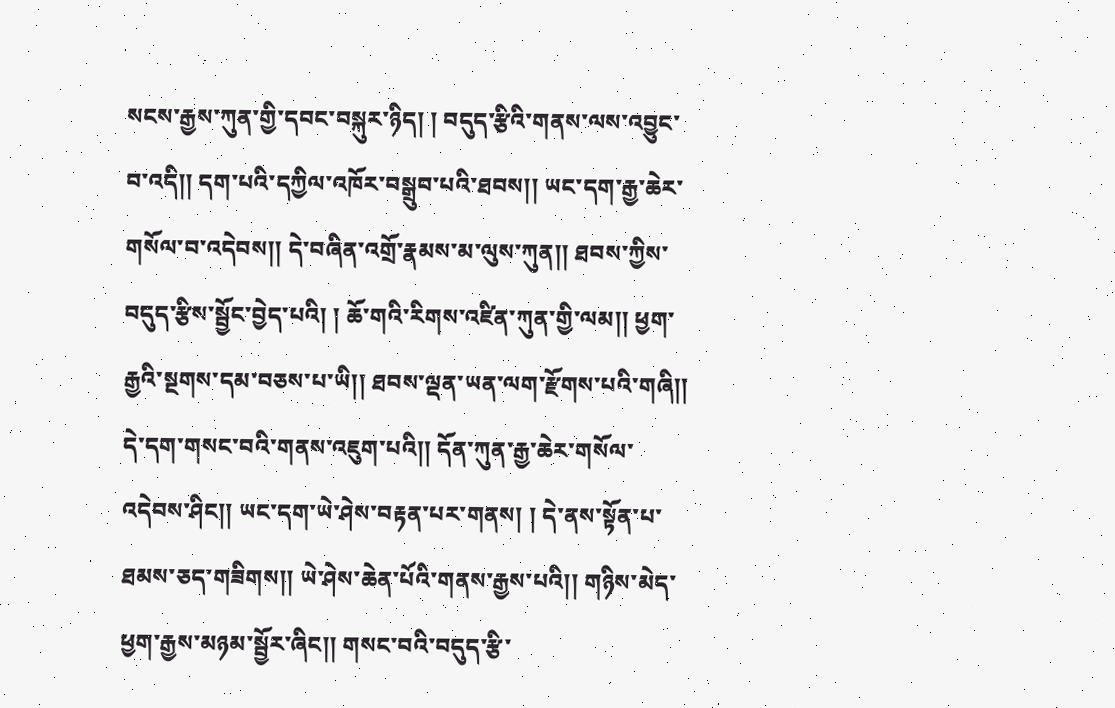སངས་རྒྱས་ཀུན་གྱི་དབང་བསྐུར་ཉིད། ། བདུད་རྩིའི་གནས་ལས་འབྱུང་བ་འདི།། དག་པའི་དཀྱིལ་འཁོར་བསྒྲུབ་པའི་ཐབས།། ཡང་དག་རྒྱ་ཆེར་གསོལ་བ་འདེབས།། དེ་བཞིན་འགྲོ་རྣམས་མ་ལུས་ཀུན།། ཐབས་ཀྱིས་བདུད་རྩིས་སྦྱོང་བྱེད་པའི། ། ཆོ་གའི་རིགས་འཛིན་ཀུན་གྱི་ལམ།། ཕྱག་རྒྱའི་སྔགས་དམ་བཅས་པ་ཡི།། ཐབས་ལྡན་ཡན་ལག་རྫོགས་པའི་གཞི།། དེ་དག་གསང་བའི་གནས་འཇུག་པའི།། དོན་ཀུན་རྒྱ་ཆེར་གསོལ་འདེབས་ཤིང།། ཡང་དག་ཡེ་ཤེས་བརྟན་པར་གནས། ། དེ་ནས་སྟོན་པ་ཐམས་ཅད་གཟིགས།། ཡེ་ཤེས་ཆེན་པོའི་གནས་རྒྱས་པའི།། གཉིས་མེད་ཕྱག་རྒྱས་མཉམ་སྦྱོར་ཞིང།། གསང་བའི་བདུད་རྩི་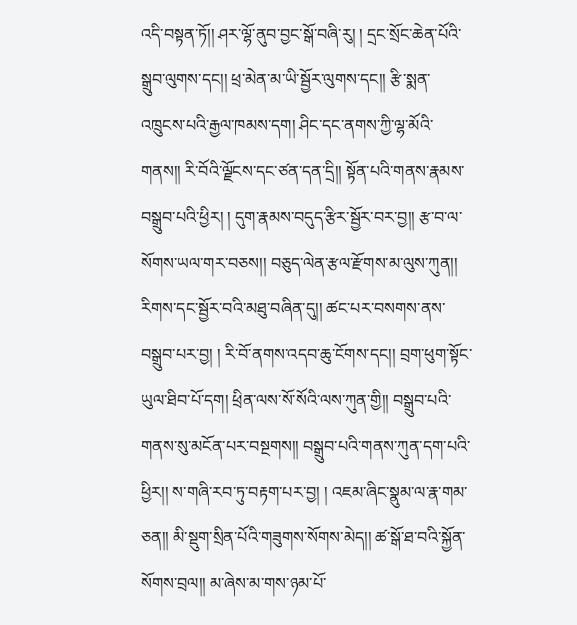འདི་བསྟན་ཏོ།། ཤར་ལྷོ་ནུབ་བྱང་སྒོ་བཞི་རུ། ། དྲང་སྲོང་ཆེན་པོའི་སྒྲུབ་ལུགས་དང།། ཕྲ་མེན་མ་ཡི་སྦྱོར་ལུགས་དང།། རྩི་སྨན་འཁྲུངས་པའི་རྒྱལ་ཁམས་དག། ཤིང་དང་ནགས་ཀྱི་ལྷ་མོའི་གནས།། རི་བོའི་ལྗོངས་དང་ཙན་དན་དྲི།། སྟོན་པའི་གནས་རྣམས་བསྒྲུབ་པའི་ཕྱིར། ། དུག་རྣམས་བདུད་རྩིར་སྦྱོར་བར་བྱ།། རྩ་བ་ལ་སོགས་ཡལ་གར་བཅས།། བཅུད་ལེན་རྩལ་རྫོགས་མ་ལུས་ཀུན།། རིགས་དང་སྦྱོར་བའི་མཐུ་བཞིན་དུ།། ཚང་པར་བསགས་ནས་བསྒྲུབ་པར་བྱ། ། རི་བོ་ནགས་འདབ་ཆུ་ངོགས་དང།། བྲག་ཕུག་སྟོང་ཡུལ་ཐིབ་པོ་དག། ཕྲིན་ལས་སོ་སོའི་ལས་ཀུན་གྱི།། བསྒྲུབ་པའི་གནས་སུ་མངོན་པར་བསྔགས།། བསྒྲུབ་པའི་གནས་ཀུན་དག་པའི་ཕྱིར།། ས་གཞི་རབ་ཏུ་བརྟག་པར་བྱ། ། འཇམ་ཞིང་སྣུམ་ལ་རྣ་གམ་ཅན།། མི་སྡུག་སྲིན་པོའི་གཟུགས་སོགས་མེད།། ཚ་སྒོ་ཐ་བའི་སྐྱོན་སོགས་བྲལ།། མ་ཞེས་མ་གས་ཉམ་པོ་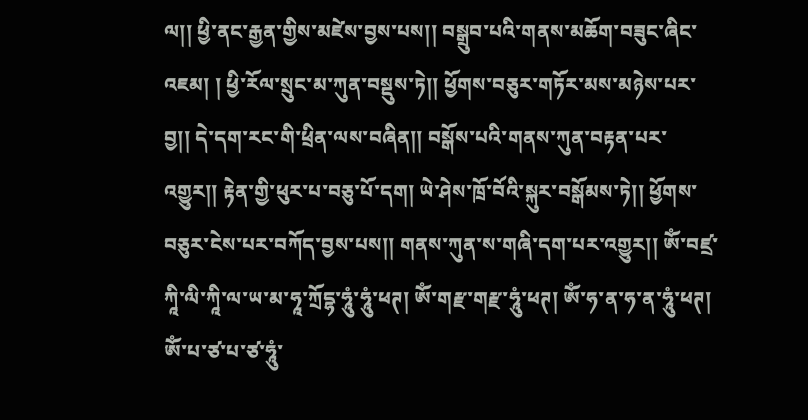ལ།། ཕྱི་ནང་རྒྱན་གྱིས་མཛེས་བྱས་པས།། བསྒྲུབ་པའི་གནས་མཆོག་བཟུང་ཞིང་འཇམ། ། ཕྱི་རོལ་སྲུང་མ་ཀུན་བསྡུས་ཏེ།། ཕྱོགས་བཅུར་གཏོར་མས་མཉེས་པར་བྱ།། དེ་དག་རང་གི་ཕྲིན་ལས་བཞིན།། བསྒོས་པའི་གནས་ཀུན་བརྟན་པར་འགྱུར།། རྟེན་གྱི་ཕུར་པ་བཅུ་པོ་དག། ཡེ་ཤེས་ཁྲོ་བོའི་སྐུར་བསྒོམས་ཏེ།། ཕྱོགས་བཅུར་ངེས་པར་བཀོད་བྱས་པས།། གནས་ཀུན་ས་གཞི་དག་པར་འགྱུར།། ཨོཾ་བཛྲ་ཀཱི་ལི་ཀཱི་ལ་ཡ་མ་ཧཱ་ཀྲོདྷ་ཧཱུཾ་ཧཱུཾ་ཕཊ། ཨོཾ་གརྫ་གརྫ་ཧཱུཾ་ཕཊ། ཨོཾ་ཧ་ན་ཧ་ན་ཧཱུཾ་ཕཊ། ཨོཾ་པ་ཙ་པ་ཙ་ཧཱུཾ་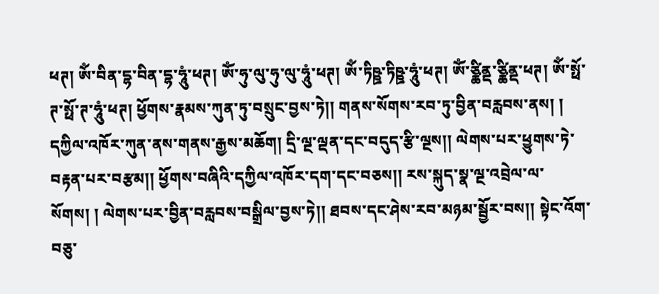ཕཊ། ཨོཾ་བིན་དྷ་བིན་དྷ་ཧཱུཾ་ཕཊ། ཨོཾ་ཧུ་ལུ་ཧུ་ལུ་ཧཱུཾ་ཕཊ། ཨོཾ་ཏིཥྛ་ཏིཥྛ་ཧཱུཾ་ཕཊ། ཨོཾ་ཙྪིནྡ་ཙྪིནྡ་ཕཊ། ཨོཾ་སྥོ་ཊ་སྥོ་ཊ་ཧཱུཾ་ཕཊ། ཕྱོགས་རྣམས་ཀུན་ཏུ་བསྲུང་བྱས་ཏེ།། གནས་སོགས་རབ་ཏུ་བྱིན་བརླབས་ནས། ། དཀྱིལ་འཁོར་ཀུན་ནས་གནས་རྒྱས་མཆོག། དྲི་ལྔ་ལྡན་དང་བདུད་རྩི་ལྔས།། ལེགས་པར་ཕྱུགས་ཏེ་བརྟན་པར་བརྩམ།། ཕྱོགས་བཞིའི་དཀྱིལ་འཁོར་དག་དང་བཅས།། རས་སྐུད་སྣ་ལྔ་འབྲེལ་ལ་སོགས། ། ལེགས་པར་བྱིན་བརླབས་བསྒྲིལ་བྱས་ཏེ།། ཐབས་དང་ཤེས་རབ་མཉམ་སྦྱོར་བས།། སྟེང་འོག་བཅུ་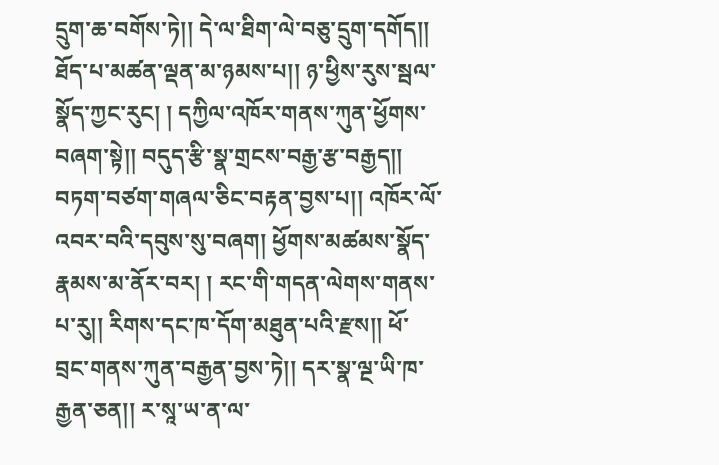དྲུག་ཆ་བགོས་ཏེ།། དེ་ལ་ཐིག་ལེ་བཅུ་དྲུག་དགོད།། ཐོད་པ་མཚན་ལྡན་མ་ཉམས་པ།། ཉ་ཕྱིས་རུས་སྦལ་སྣོད་ཀྱང་རུང། ། དཀྱིལ་འཁོར་གནས་ཀུན་ཕྱོགས་བཞག་སྟེ།། བདུད་རྩི་སྣ་གྲངས་བརྒྱ་རྩ་བརྒྱད།། བཏག་བཙག་གཞལ་ཅིང་བརྟན་བྱས་པ།། འཁོར་ལོ་འབར་བའི་དབུས་སུ་བཞག། ཕྱོགས་མཚམས་སྣོད་རྣམས་མ་ནོར་བར། ། རང་གི་གདན་ལེགས་གནས་པ་རུ།། རིགས་དང་ཁ་དོག་མཐུན་པའི་རྫས།། ཕོ་བྲང་གནས་ཀུན་བརྒྱན་བྱས་ཏེ།། དར་སྣ་ལྔ་ཡི་ཁ་རྒྱན་ཅན།། ར་སཱ་ཡ་ན་ལ་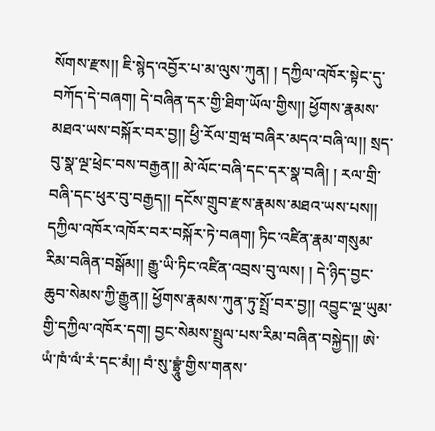སོགས་རྫས།། ཇི་སྙེད་འབྱོར་པ་མ་ལུས་ཀུན། ། དཀྱིལ་འཁོར་སྟེང་དུ་བཀོད་དེ་བཞག། དེ་བཞིན་དར་གྱི་ཐིག་ཡོལ་གྱིས།། ཕྱོགས་རྣམས་མཐའ་ཡས་བསྐོར་བར་བྱ།། ཕྱི་རོལ་གྲཝ་བཞིར་མདའ་བཞི་ལ།། སྲད་བུ་སྣ་ལྔ་ཕྲེང་བས་བརྒྱན།། མེ་ལོང་བཞི་དང་དར་སྣ་བཞི། ། རལ་གྲི་བཞི་དང་ཕུར་བུ་བརྒྱད།། དངོས་གྲུབ་རྫས་རྣམས་མཐའ་ཡས་པས།། དཀྱིལ་འཁོར་འཁོར་བར་བསྐོར་ཏེ་བཞག། ཏིང་འཛིན་རྣམ་གསུམ་རིམ་བཞིན་བསྒོམ།། རྒྱུ་ཡི་ཏིང་འཛིན་འབྲས་བུ་ལས། ། དེ་ཉིད་བྱང་ཆུབ་སེམས་ཀྱི་རྒྱུན།། ཕྱོགས་རྣམས་ཀུན་ཏུ་སྤྲོ་བར་བྱ།། འབྱུང་ལྔ་ཡུམ་གྱི་དཀྱིལ་འཁོར་དག། བྱང་སེམས་སྤྲུལ་པས་རིམ་བཞིན་བསྐྱེད།། ཨེ་ཡཾ་ཁཾ་ལཾ་རཾ་དང་མཾ།། བཾ་སུ་བྷྲཱུཾ་གྱིས་གནས་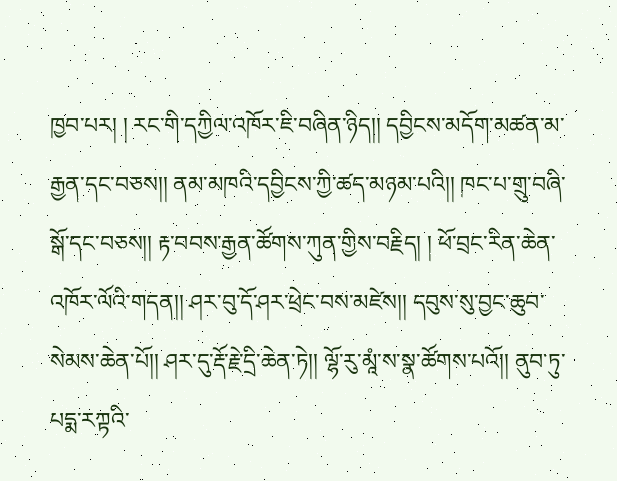ཁྱབ་པར། ། རང་གི་དཀྱིལ་འཁོར་ཇི་བཞིན་ཉིད།། དབྱིངས་མདོག་མཚན་མ་རྒྱན་དང་བཅས།། ནམ་མཁའི་དབྱིངས་ཀྱི་ཚད་མཉམ་པའི།། ཁང་པ་གྲུ་བཞི་སྒོ་དང་བཅས།། རྟ་བབས་རྒྱན་ཚོགས་ཀུན་གྱིས་བརྗིད། ། ཕོ་བྲང་རིན་ཆེན་འཁོར་ལོའི་གདན།། ཤར་བུ་དོ་ཤར་ཕྲེང་བས་མཛེས།། དབུས་སུ་བྱང་ཆུབ་སེམས་ཆེན་པོ།། ཤར་དུ་རྡོ་རྗེ་དྲི་ཆེན་ཏེ།། ལྷོ་རུ་མཱཾ་ས་སྣ་ཚོགས་པའོ།། ནུབ་ཏུ་པདྨ་རཀྟའི་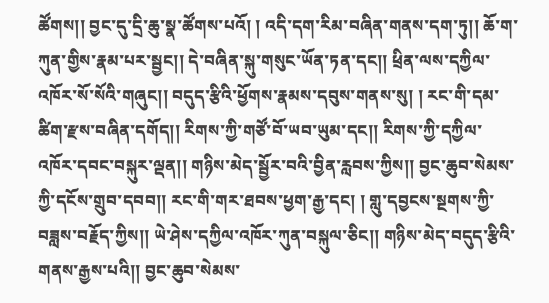ཚོགས།། བྱང་དུ་དྲི་ཆུ་སྣ་ཚོགས་པའོ། ། འདི་དག་རིམ་བཞིན་གནས་དག་ཏུ།། ཆོ་ག་ཀུན་གྱིས་རྣམ་པར་སྦྱང།། དེ་བཞིན་སྐུ་གསུང་ཡོན་ཏན་དང།། ཕྲིན་ལས་དཀྱིལ་འཁོར་སོ་སོའི་གཞུང།། བདུད་རྩིའི་ཕྱོགས་རྣམས་དབུས་གནས་སུ། ། རང་གི་དམ་ཚིག་རྫས་བཞིན་དགོད།། རིགས་ཀྱི་གཙོ་བོ་ཡབ་ཡུམ་དང།། རིགས་ཀྱི་དཀྱིལ་འཁོར་དབང་བསྐུར་ལྡན།། གཉིས་མེད་སྦྱོར་བའི་བྱིན་རླབས་ཀྱིས།། བྱང་ཆུབ་སེམས་ཀྱི་དངོས་གྲུབ་དབབ།། རང་གི་གར་ཐབས་ཕྱག་རྒྱ་དང། ། གླུ་དབྱངས་སྔགས་ཀྱི་བཟླས་བརྗོད་ཀྱིས།། ཡེ་ཤེས་དཀྱིལ་འཁོར་ཀུན་བསྐུལ་ཅིང།། གཉིས་མེད་བདུད་རྩིའི་གནས་རྒྱས་པའི།། བྱང་ཆུབ་སེམས་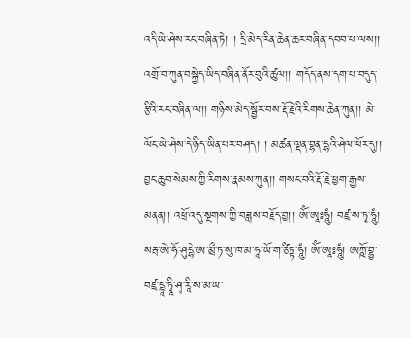འདི་ཡེ་ཤེས་རང་བཞིན་ཏེ། ། དྲི་མེད་རིན་ཆེན་ཆར་བཞིན་དབབ་པ་ལས།། འགྲོ་བ་ཀུན་བསྐྱེད་ཡིད་བཞིན་ནོར་བུའི་ཚུལ།། གདོད་ནས་དག་པ་བདུད་རྩིའི་རང་བཞིན་ལ།། གཉིས་མེད་སྦྱོར་བས་རྡོ་རྗེའི་རིགས་ཆེན་ཀུན།། མེ་ལོང་ཡེ་ཤེས་དེ་ཉིད་ཡིན་པར་བཤད། ། མཚན་ལྡན་བྷན་དྷའི་ཤེལ་ཕོར་དུ།། བྱང་ཆུབ་སེམས་ཀྱི་རིགས་རྣམས་ཀུན།། གསང་བའི་རྡོ་རྗེ་ཕྱག་རྒྱས་མནན།། འཕྲོ་འདུ་སྔགས་ཀྱི་བཟླས་བརྗོད་བྱ།། ཨོཾ་ཨཱཿཧཱུཾ། བཛྲ་ས་ཏྭ་ཧཱུཾ། སརྦ་ཨེ་ཧོ་ཤུདྷེ་ཨ་མྲྀ་ཏ་སུ་ཁ་མ་ཧཱ་ཡོ་ག་ཙིཏྟ་ཧཱུཾ། ཨོཾ་ཨཱཿཧཱུཾ། ཨཀྵོ་བྷྱ་བཛྲ་དྷཱ་ཏྭཱི་ཤྭ་རཱི་ས་མ་ཡ་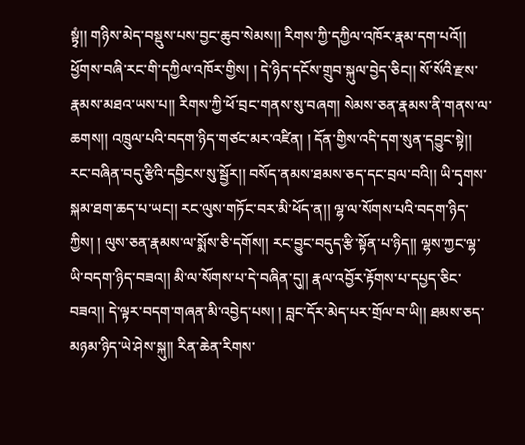སྟྭཾ།། གཉིས་མེད་བསྡུས་པས་བྱང་ཆུབ་སེམས།། རིགས་ཀྱི་དཀྱིལ་འཁོར་རྣམ་དག་པའོ།། ཕྱོགས་བཞི་རང་གི་དཀྱིལ་འཁོར་གྱིས། ། དེ་ཉིད་དངོས་གྲུབ་སྐུལ་བྱེད་ཅིང།། སོ་སོའི་རྫས་རྣམས་མཐའ་ཡས་པ།། རིགས་ཀྱི་ཕོ་བྲང་གནས་སུ་བཞག། སེམས་ཅན་རྣམས་ནི་གནས་ལ་ཆགས།། འཁྲུལ་པའི་བདག་ཉིད་གཙང་མར་འཛིན། ། དོན་གྱིས་འདི་དག་སུན་དབྱུང་སྟེ།། རང་བཞིན་བདུ་རྩིའི་དབྱིངས་སུ་སྦྱོར།། བསོད་ནམས་ཐམས་ཅད་དང་བྲལ་བའི།། ཡི་དྭགས་སྐམ་ཐག་ཆད་པ་ཡང།། རང་ལུས་གཏོང་བར་མི་ཕོད་ན།། ལྷ་ལ་སོགས་པའི་བདག་ཉིད་ཀྱིས། ། ལུས་ཅན་རྣམས་ལ་སྨོས་ཅི་དགོས།། རང་བྱུང་བདུད་རྩི་སྟོན་པ་ཉིད།། ལྷས་ཀྱང་ལྷ་ཡི་བདག་ཉིད་བཟའ།། མི་ལ་སོགས་པ་དེ་བཞིན་དུ།། རྣལ་འབྱོར་རྟོགས་པ་དཔྱད་ཅིང་བཟའ།། དེ་ལྟར་བདག་གཞན་མི་འབྱེད་པས། ། བླང་དོར་མེད་པར་གྲོལ་བ་ཡི།། ཐམས་ཅད་མཉམ་ཉིད་ཡེ་ཤེས་སྐུ།། རིན་ཆེན་རིགས་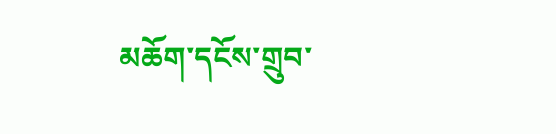མཆོག་དངོས་གྲུབ་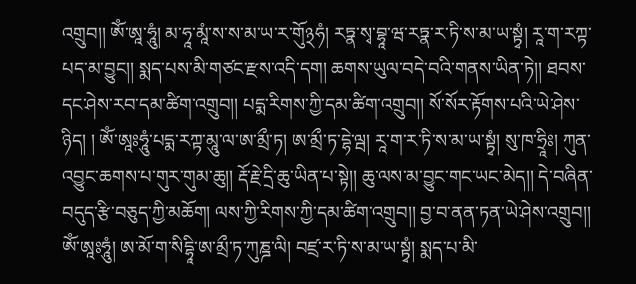འགྲུབ།། ཨོཾ་ཨཱ་ཧཱུཾ། མ་ཧཱ་མཱཾ་ས་ས་མ་ཡ་ར་གོུ྅ཧཾ། རཏྣ་སྭ་བྷཱ་ཝ་རཏྣ་ར་ཏི་ས་མ་ཡ་སྟྭཾ། རཱ་ག་རཀྟ་པད་མ་བྱུང།། སྨད་པས་མི་གཙང་རྫས་འདི་དག། ཆགས་ཡུལ་བདེ་བའི་གནས་ཡིན་ཏེ།། ཐབས་དང་ཤེས་རབ་དམ་ཚིག་འགྲུབ།། པདྨ་རིགས་ཀྱི་དམ་ཚིག་འགྲུབ།། སོ་སོར་རྟོགས་པའི་ཡེ་ཤེས་ཉིད། ། ཨོཾ་ཨཱཿཧཱུཾ་པདྨ་རཀྟ་མཱུ་ལ་ཨ་མྲྀ་ཏ། ཨ་མྲྀ་ཏ་དྷེ་ལྦ། རཱ་ག་ར་ཏི་ས་མ་ཡ་སྟྭཾ། སུ་ཁ་ཧྲཱིཿ། ཀུན་འབྱུང་ཆགས་པ་གུར་གུམ་ཆུ།། རྡོ་རྗེ་དྲི་ཆུ་ཡིན་པ་སྟེ།། ཆུ་ལས་མ་བྱུང་གང་ཡང་མེད།། དེ་བཞིན་བདུད་རྩི་བཅུད་ཀྱི་མཆོག། ལས་ཀྱི་རིགས་ཀྱི་དམ་ཚིག་འགྲུབ།། བྱ་བ་ནན་ཏན་ཡེ་ཤེས་འགྲུབ།། ཨོཾ་ཨཱཿཧཱུཾ། ཨ་མོ་ག་སིདྷཱི་ཨ་མྲྀ་ཏ་ཀུཎྜ་ལི། བཛྲ་ར་ཏི་ས་མ་ཡ་སྟྭཾ། སྨད་པ་མི་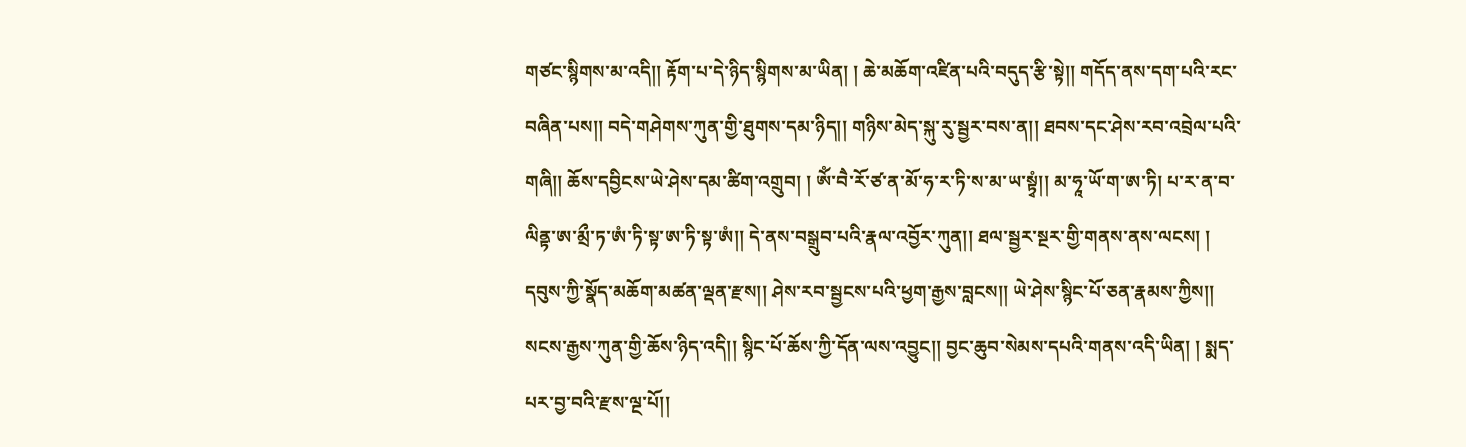གཙང་སྙིགས་མ་འདི།། རྟོག་པ་དེ་ཉིད་སྙིགས་མ་ཡིན། ། ཆེ་མཆོག་འཛིན་པའི་བདུད་རྩི་སྟེ།། གདོད་ནས་དག་པའི་རང་བཞིན་པས།། བདེ་གཤེགས་ཀུན་གྱི་ཐུགས་དམ་ཉིད།། གཉིས་མེད་སྐུ་རུ་སྦྱར་བས་ན།། ཐབས་དང་ཤེས་རབ་འབྲེལ་པའི་གཞི།། ཆོས་དབྱིངས་ཡེ་ཤེས་དམ་ཚིག་འགྲུབ། ། ཨོཾ་བཻ་རོ་ཙ་ན་མོ་ཧ་ར་ཏི་ས་མ་ཡ་སྟྭཾ།། མ་ཧཱ་ཡོ་ག་ཨ་ཏི། པ་ར་ན་བ་ལིནྟ་ཨ་མྲྀ་ཏ་ཨཾ་ཏི་སྟ་ཨ་ཏི་སྟ་ཨཾ།། དེ་ནས་བསྒྲུབ་པའི་རྣལ་འབྱོར་ཀུན།། ཐལ་སྦྱར་སྔར་གྱི་གནས་ནས་ལངས། ། དབུས་ཀྱི་སྣོད་མཆོག་མཚན་ལྡན་རྫས།། ཤེས་རབ་སྦྱངས་པའི་ཕྱག་རྒྱས་བླངས།། ཡེ་ཤེས་སྙིང་པོ་ཅན་རྣམས་ཀྱིས།། སངས་རྒྱས་ཀུན་གྱི་ཆོས་ཉིད་འདི།། སྙིང་པོ་ཆོས་ཀྱི་དོན་ལས་འབྱུང།། བྱང་ཆུབ་སེམས་དཔའི་གནས་འདི་ཡིན། ། སྨད་པར་བྱ་བའི་རྫས་ལྔ་པོ།།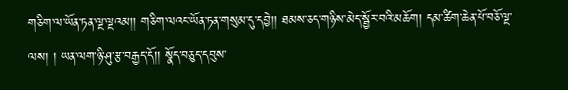གཅིག་ལ་ཡོན་ཏན་ལྔ་ལྔའམ།། གཅིག་ལའང་ཡོན་ཏན་གསུམ་དུ་དབྱེ།། ཐམས་ཅད་གཉིས་མེད་སྦྱོར་བའི་མཆོག། དམ་ཚིག་ཆེན་པོ་བཅོ་ལྔ་ལས། ། ཡན་ལག་ཉི་ཤུ་རྩ་བརྒྱད་དོ།། སྣོད་བཅུད་དབུས་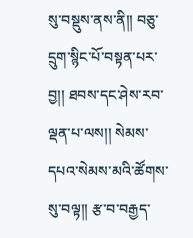སུ་བསྡུས་ནས་ནི།། བཅུ་དྲུག་སྙིང་པོ་བསྟན་པར་བྱ།། ཐབས་དང་ཤེས་རབ་ལྡན་པ་ལས།། སེམས་དཔའ་སེམས་མའི་ཚོགས་སུ་བལྟ།། རྩ་བ་བརྒྱད་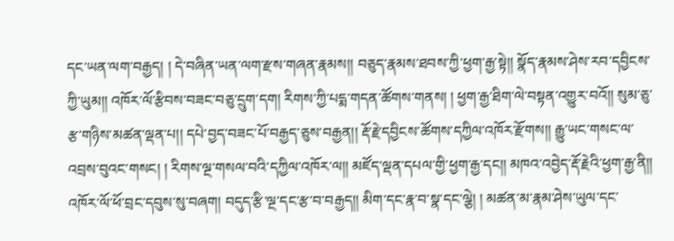དང་ཡན་ལག་བརྒྱད། ། དེ་བཞིན་ཡན་ལག་རྫས་གཞན་རྣམས།། བཅུད་རྣམས་ཐབས་ཀྱི་ཕྱག་རྒྱ་སྟེ།། སྣོད་རྣམས་ཤེས་རབ་དབྱིངས་ཀྱི་ཡུམ།། འཁོར་ལོ་རྩིབས་བཟང་བཅུ་དྲུག་དག། རིགས་ཀྱི་པདྨ་གདན་ཚོགས་གནས། ། ཕྱག་རྒྱ་ཐིག་ལེ་བསྟན་འགྱུར་བའོ།། སུམ་ཅུ་རྩ་གཉིས་མཚན་ལྡན་པ།། དཔེ་བྱད་བཟང་པོ་བརྒྱད་ཅུས་བརྒྱན།། རྡོ་རྗེ་དབྱིངས་ཚོགས་དཀྱིལ་འཁོར་རྫོགས།། རྒྱུ་ཡང་གསང་ལ་འབྲས་བུའང་གསང། ། རིགས་ལྔ་གསལ་བའི་དཀྱིལ་འཁོར་ལ།། མཛོད་ལྡན་དཔལ་གྱི་ཕྱག་རྒྱ་དང།། མཁའ་འབྱེད་རྡོ་རྗེའི་ཕྱག་རྒྱ་ནི།། འཁོར་ལོ་ཕོ་བྲང་དབུས་སུ་བཞག། བདུད་རྩི་ལྔ་དང་རྩ་བ་བརྒྱད།། མིག་དང་རྣ་བ་སྣ་དང་ལྕེ། ། མཚན་མ་རྣམ་ཤེས་ཡུལ་དང་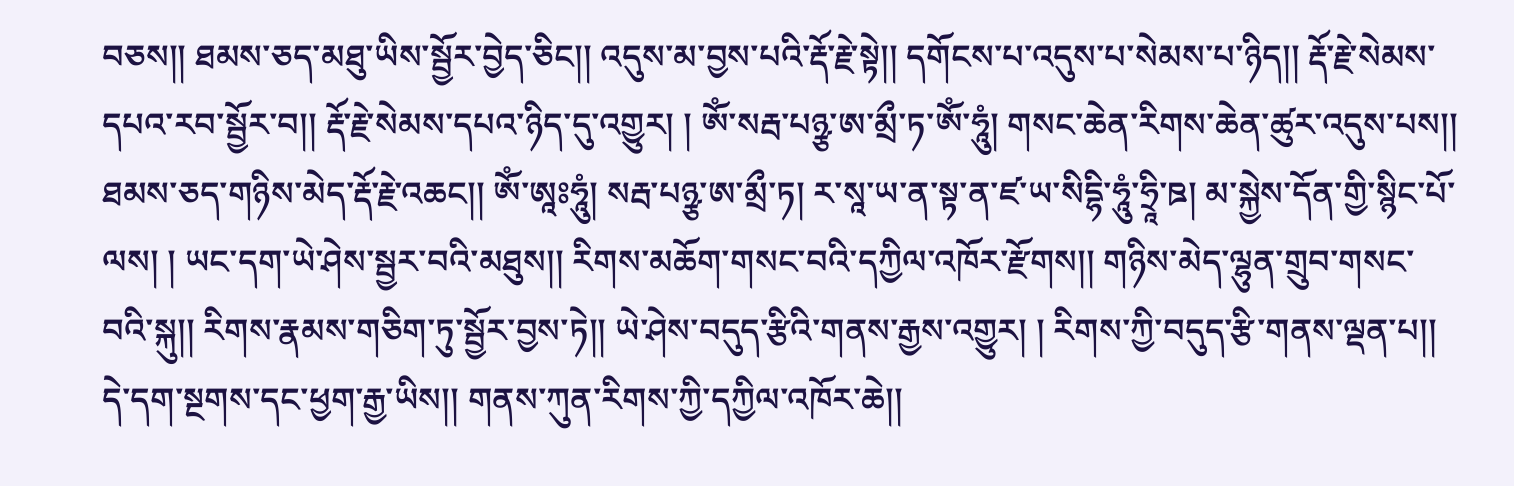བཅས།། ཐམས་ཅད་མཐུ་ཡིས་སྦྱོར་བྱེད་ཅིང།། འདུས་མ་བྱས་པའི་རྡོ་རྗེ་སྟེ།། དགོངས་པ་འདུས་པ་སེམས་པ་ཉིད།། རྡོ་རྗེ་སེམས་དཔའ་རབ་སྦྱོར་བ།། རྡོ་རྗེ་སེམས་དཔའ་ཉིད་དུ་འགྱུར། ། ཨོཾ་སརྦ་པཉྩ་ཨ་མྲྀ་ཏ་ཨོཾ་ཧཱུཾ། གསང་ཆེན་རིགས་ཆེན་ཚུར་འདུས་པས།། ཐམས་ཅད་གཉིས་མེད་རྡོ་རྗེ་འཆང།། ཨོཾ་ཨཱཿཧཱུཾ། སརྦ་པཉྩ་ཨ་མྲྀ་ཏ། ར་སཱ་ཡ་ན་སྟ་ན་ཛ་ཡ་སིདྷི་ཧཱུཾ་ཧྲཱི་ཋ། མ་སྐྱེས་དོན་གྱི་སྙིང་པོ་ལས། ། ཡང་དག་ཡེ་ཤེས་སྦྱར་བའི་མཐུས།། རིགས་མཆོག་གསང་བའི་དཀྱིལ་འཁོར་རྫོགས།། གཉིས་མེད་ལྷུན་གྲུབ་གསང་བའི་སྐུ།། རིགས་རྣམས་གཅིག་ཏུ་སྦྱོར་བྱས་ཏེ།། ཡེ་ཤེས་བདུད་རྩིའི་གནས་རྒྱས་འགྱུར། ། རིགས་ཀྱི་བདུད་རྩི་གནས་ལྡན་པ།། དེ་དག་སྔགས་དང་ཕྱག་རྒྱ་ཡིས།། གནས་ཀུན་རིགས་ཀྱི་དཀྱིལ་འཁོར་ཆེ།།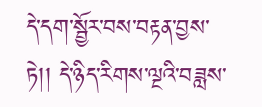དེ་དག་སྦྱོར་བས་བརྟན་བྱས་ཏེ།། དེ་ཉིད་རིགས་ལྔའི་བཟླས་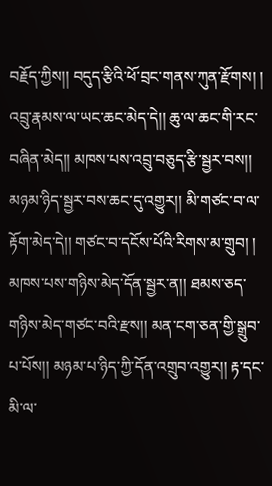བརྗོད་ཀྱིས།། བདུད་རྩིའི་ཕོ་བྲང་གནས་ཀུན་རྫོགས། ། འབྲུ་རྣམས་ལ་ཡང་ཆང་མེད་དེ།། ཆུ་ལ་ཆང་གི་རང་བཞིན་མེད།། མཁས་པས་འབྲུ་བཅུད་རྩི་སྦྱར་བས།། མཉམ་ཉིད་སྦྱར་བས་ཆང་དུ་འགྱུར།། མི་གཙང་བ་ལ་རྟོག་མེད་དེ།། གཙང་བ་དངོས་པོའི་རིགས་མ་གྲུབ། ། མཁས་པས་གཉིས་མེད་དོན་སྦྱར་ན།། ཐམས་ཅད་གཉིས་མེད་གཙང་བའི་རྫས།། མན་ངག་ཅན་གྱི་སྒྲུབ་པ་པོས།། མཉམ་པ་ཉིད་ཀྱི་དོན་འགྲུབ་འགྱུར།། རྟ་དང་མི་ལ་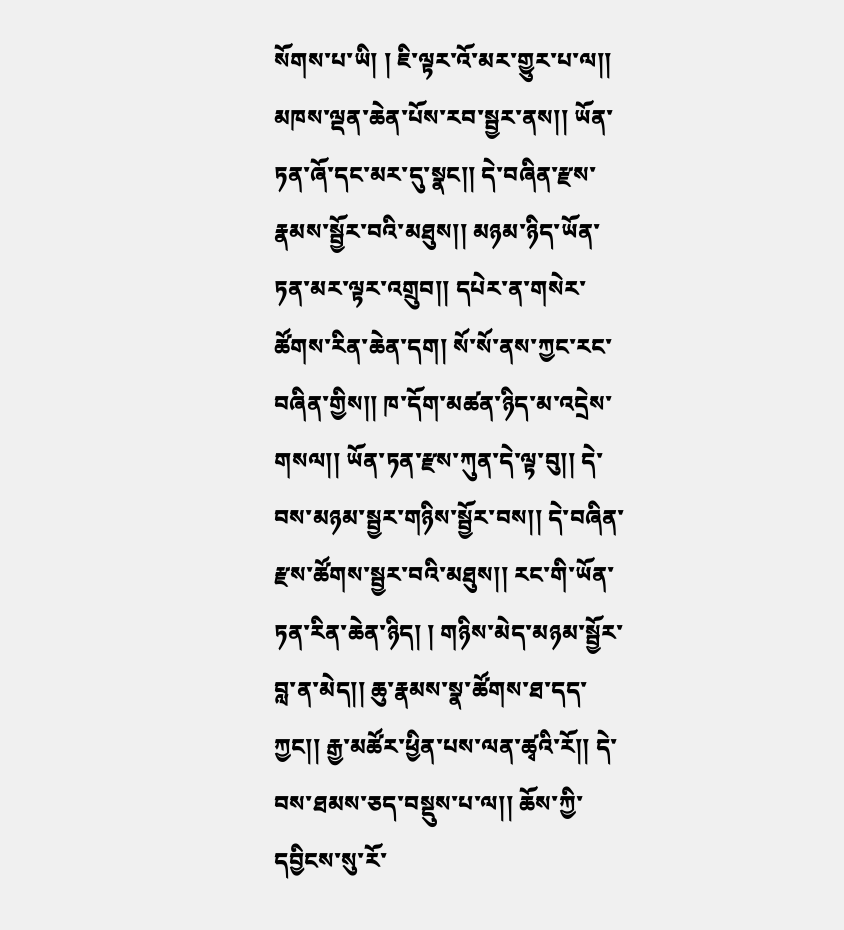སོགས་པ་ཡི། ། ཇི་ལྟར་འོ་མར་གྱུར་པ་ལ།། མཁས་ལྡན་ཆེན་པོས་རབ་སྦྱར་ནས།། ཡོན་ཏན་ཞོ་དང་མར་དུ་སྣང།། དེ་བཞིན་རྫས་རྣམས་སྦྱོར་བའི་མཐུས།། མཉམ་ཉིད་ཡོན་ཏན་མར་ལྟར་འགྲུབ།། དཔེར་ན་གསེར་ཚོགས་རིན་ཆེན་དག། སོ་སོ་ནས་ཀྱང་རང་བཞིན་གྱིས།། ཁ་དོག་མཚན་ཉིད་མ་འདྲེས་གསལ།། ཡོན་ཏན་རྫས་ཀུན་དེ་ལྟ་བུ།། དེ་བས་མཉམ་སྦྱར་གཉིས་སྦྱོར་བས།། དེ་བཞིན་རྫས་ཚོགས་སྦྱར་བའི་མཐུས།། རང་གི་ཡོན་ཏན་རིན་ཆེན་ཉིད། ། གཉིས་མེད་མཉམ་སྦྱོར་བླ་ན་མེད།། ཆུ་རྣམས་སྣ་ཚོགས་ཐ་དད་ཀྱང།། རྒྱ་མཚོར་ཕྱིན་པས་ལན་ཚྭའི་རོ།། དེ་བས་ཐམས་ཅད་བསྡུས་པ་ལ།། ཆོས་ཀྱི་དབྱིངས་སུ་རོ་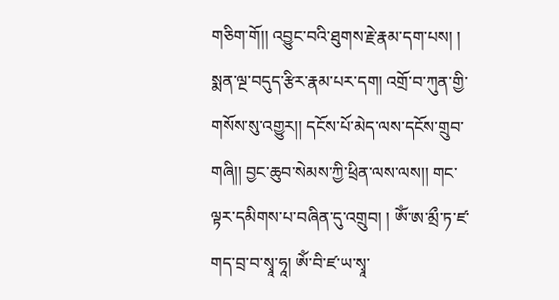གཅིག་གོ།། འབྱུང་བའི་ཐུགས་རྗེ་རྣམ་དག་པས། ། སྨན་ལྔ་བདུད་རྩིར་རྣམ་པར་དག། འགྲོ་བ་ཀུན་གྱི་གསོས་སུ་འགྱུར།། དངོས་པོ་མེད་ལས་དངོས་གྲུབ་གཞི།། བྱང་ཆུབ་སེམས་ཀྱི་ཕྲིན་ལས་ལས།། གང་ལྟར་དམིགས་པ་བཞིན་དུ་འགྲུབ། ། ཨོཾ་ཨ་མྲྀ་ཏ་ཛ་གད་བྲ་བ་སྭཱ་ཧཱ། ཨོཾ་བི་ཛ་ཡ་སྭཱ་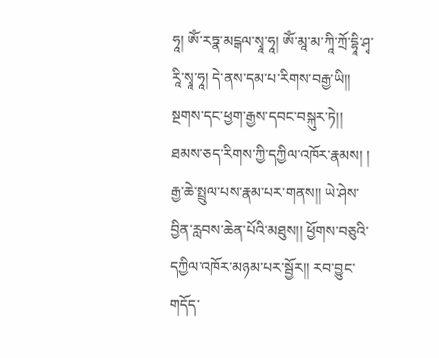ཧཱ། ཨོཾ་རཏྣ་མངྒལ་སྭཱ་ཧཱ། ཨོཾ་མཱ་མ་ཀཱི་ཀྲོ་དྷཱི་ཤྭ་རཱི་སྭཱ་ཧཱ། དེ་ནས་དམ་པ་རིགས་བརྒྱ་ཡི།། སྔགས་དང་ཕྱག་རྒྱས་དབང་བསྐུར་ཏེ།། ཐམས་ཅད་རིགས་ཀྱི་དཀྱིལ་འཁོར་རྣམས། ། རྒྱ་ཆེ་སྤྲུལ་པས་རྣམ་པར་གནས།། ཡེ་ཤེས་བྱིན་རླབས་ཆེན་པོའི་མཐུས།། ཕྱོགས་བཅུའི་དཀྱིལ་འཁོར་མཉམ་པར་སྦྱོར།། རབ་བྱུང་གདོད་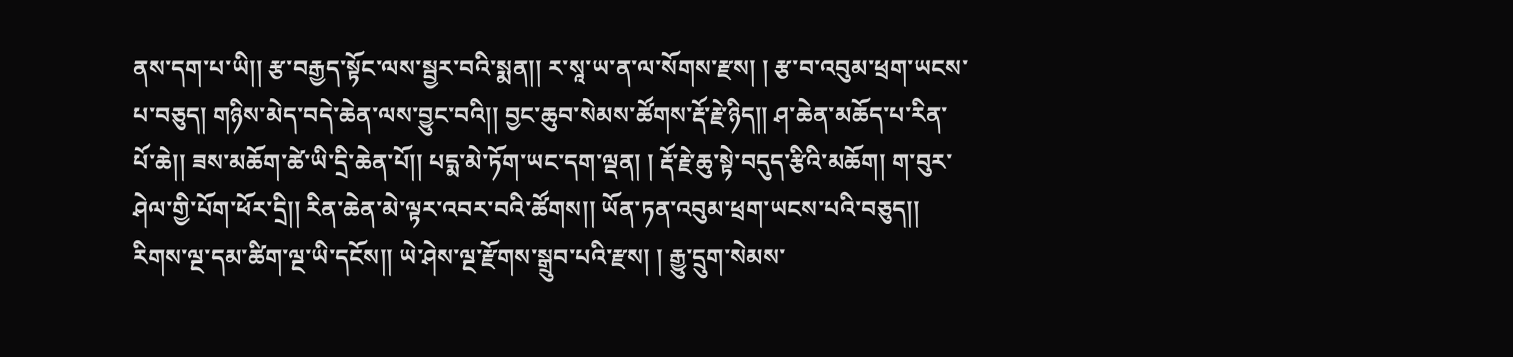ནས་དག་པ་ཡི།། རྩ་བརྒྱད་སྟོང་ལས་སྦྱར་བའི་སྨན།། ར་སཱ་ཡ་ན་ལ་སོགས་རྫས། ། རྩ་བ་འབུམ་ཕྲག་ཡངས་པ་བཅུད། གཉིས་མེད་བདེ་ཆེན་ལས་བྱུང་བའི།། བྱང་ཆུབ་སེམས་ཚོགས་རྡོ་རྗེ་ཉིད།། ཤ་ཆེན་མཆོད་པ་རིན་པོ་ཆེ།། ཟས་མཆོག་ཚེ་ཡི་དྲི་ཆེན་པོ།། པདྨ་མེ་ཏོག་ཡང་དག་ལྡན། ། རྡོ་རྗེ་ཆུ་སྟེ་བདུད་རྩིའི་མཆོག། ག་བུར་ཤེལ་གྱི་པོག་ཕོར་དྲི།། རིན་ཆེན་མེ་ལྟར་འབར་བའི་ཚོགས།། ཡོན་ཏན་འབུམ་ཕྲག་ཡངས་པའི་བཅུད།། རིགས་ལྔ་དམ་ཚིག་ལྔ་ཡི་དངོས།། ཡེ་ཤེས་ལྔ་རྫོགས་སྒྲུབ་པའི་རྫས། ། རྒྱུ་དྲུག་སེམས་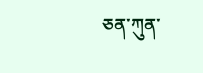ཅན་ཀུན་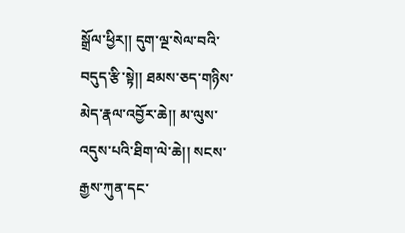སྒྲོལ་ཕྱིར།། དུག་ལྔ་སེལ་བའི་བདུད་རྩི་སྟེ།། ཐམས་ཅད་གཉིས་མེད་རྣལ་འབྱོར་ཆེ།། མ་ལུས་འདུས་པའི་ཐིག་ལེ་ཆེ།། སངས་རྒྱས་ཀུན་དང་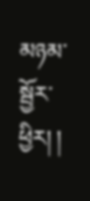མཉམ་སྦྱོར་ཕྱིར། །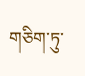གཅིག་ཏུ་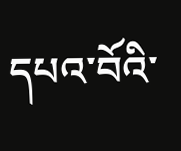དཔའ་བོའི་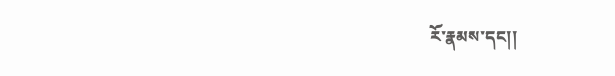རོ་རྣམས་དང།།